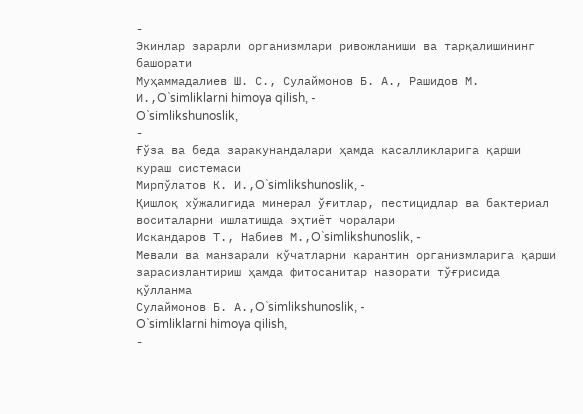-
Экинлар зарарли организмлари ривожланиши ва тарқалишининг башорати
Муҳаммадалиев Ш. С., Сулаймонов Б. А., Рашидов М. И.,O`simliklarni himoya qilish, -
O`simlikshunoslik,
-
Ғўза ва беда заракунандалари ҳамда касалликларига қарши кураш системаси
Мирпўлатов К. И.,O`simlikshunoslik, -
Қишлоқ хўжалигида минерал ўғитлар, пестицидлар ва бактериал воситаларни ишлатишда эҳтиёт чоралари
Искандаров Т., Набиев М.,O`simlikshunoslik, -
Мевали ва манзарали кўчатларни карантин организмларига қарши зарасизлантириш ҳамда фитосанитар назорати тўғрисида қўлланма
Сулаймонов Б. А.,O`simlikshunoslik, -
O`simliklarni himoya qilish,
-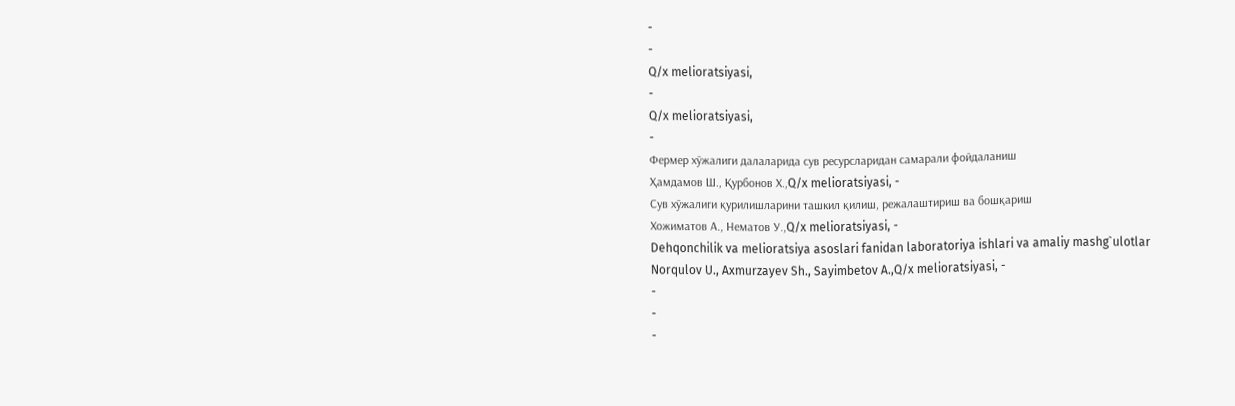-
-
Q/x melioratsiyasi,
-
Q/x melioratsiyasi,
-
Фермер хўжалиги далаларида сув ресурсларидан самарали фойдаланиш
Ҳамдамов Ш., Қурбонов Х.,Q/x melioratsiyasi, -
Сув хўжалиги қурилишларини ташкил қилиш, режалаштириш ва бошқариш
Хожиматов А., Нематов У.,Q/x melioratsiyasi, -
Dehqonchilik va melioratsiya asoslari fanidan laboratoriya ishlari va amaliy mashg`ulotlar
Norqulov U., Axmurzayev Sh., Sayimbetov A.,Q/x melioratsiyasi, -
-
-
-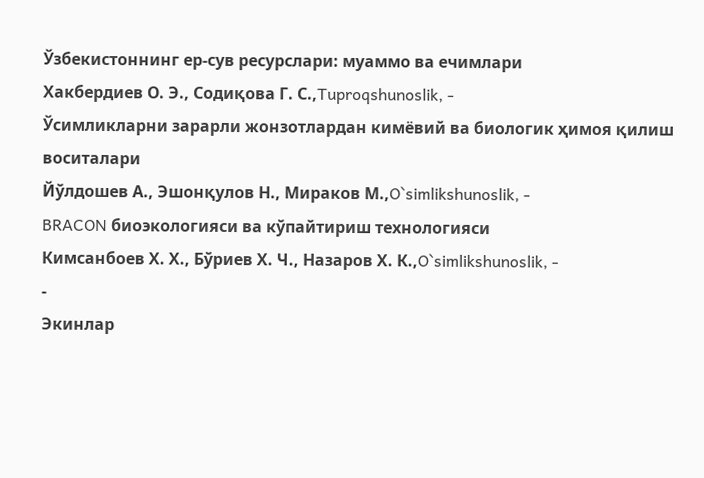Ўзбекистоннинг ер-сув ресурслари: муаммо ва ечимлари
Хакбердиев О. Э., Содиқова Г. С.,Tuproqshunoslik, -
Ўсимликларни зарарли жонзотлардан кимёвий ва биологик ҳимоя қилиш воситалари
Йўлдошев А., Эшонқулов Н., Мираков М.,O`simlikshunoslik, -
BRACON биоэкологияси ва кўпайтириш технологияси
Кимсанбоев Х. Х., Бўриев Х. Ч., Назаров Х. К.,O`simlikshunoslik, -
-
Экинлар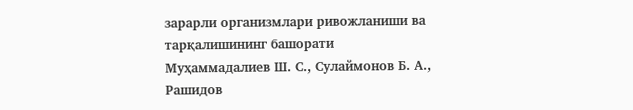зарарли организмлари ривожланиши ва тарқалишининг башорати
Муҳаммадалиев Ш. С., Сулаймонов Б. А., Рашидов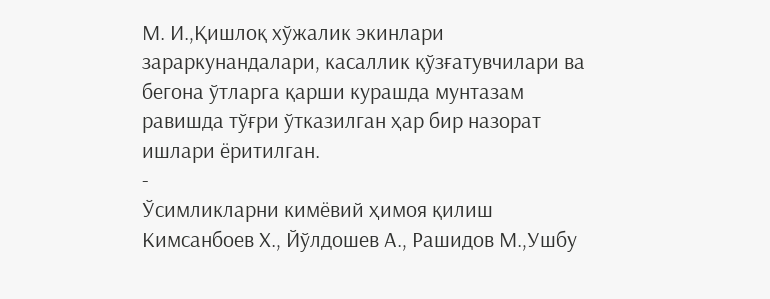М. И.,Қишлоқ хўжалик экинлари зараркунандалари, касаллик қўзғатувчилари ва бегона ўтларга қарши курашда мунтазам равишда тўғри ўтказилган ҳар бир назорат ишлари ёритилган.
-
Ўсимликларни кимёвий ҳимоя қилиш
Кимсанбоев Х., Йўлдошев А., Рашидов М.,Ушбу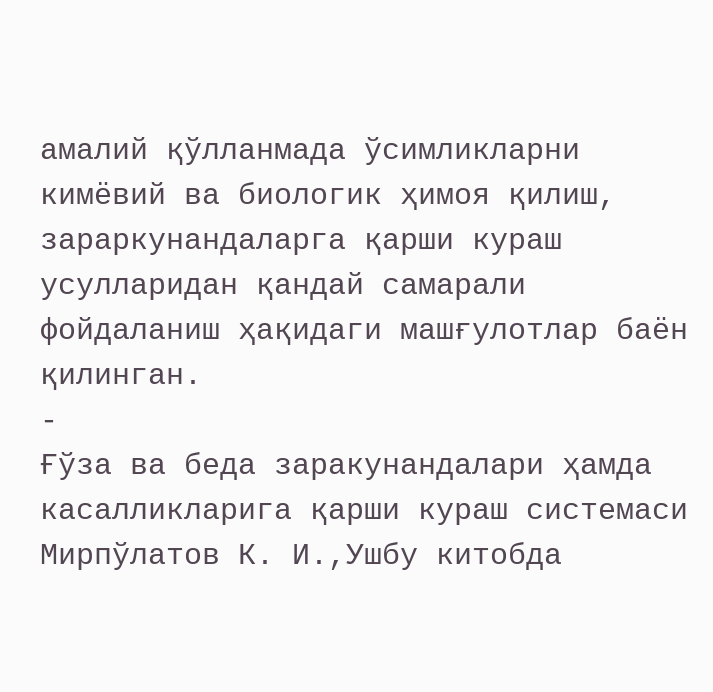амалий қўлланмада ўсимликларни кимёвий ва биологик ҳимоя қилиш, зараркунандаларга қарши кураш усулларидан қандай самарали фойдаланиш ҳақидаги машғулотлар баён қилинган.
-
Ғўза ва беда заракунандалари ҳамда касалликларига қарши кураш системаси
Мирпўлатов К. И.,Ушбу китобда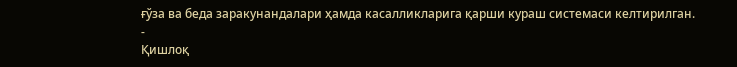ғўза ва беда заракунандалари ҳамда касалликларига қарши кураш системаси келтирилган.
-
Қишлоқ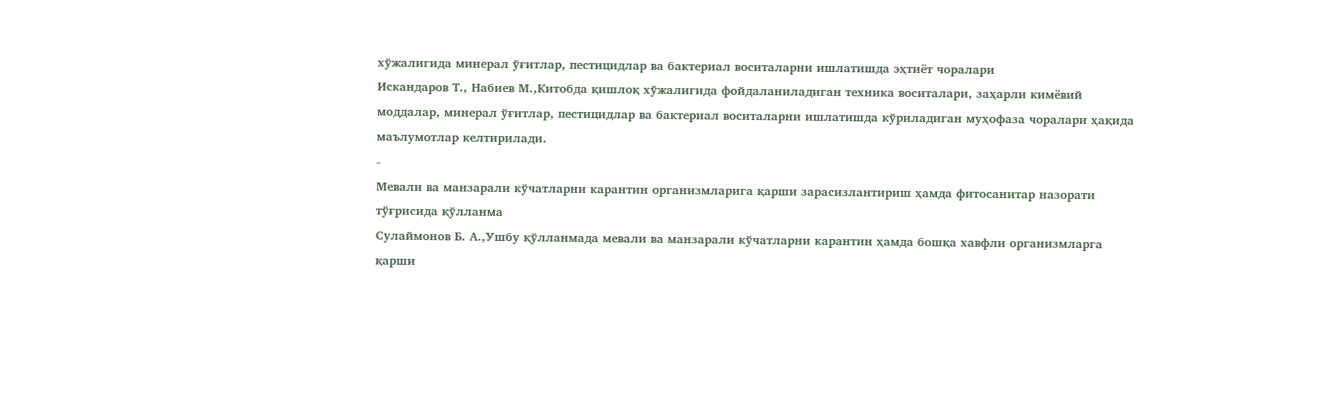хўжалигида минерал ўғитлар, пестицидлар ва бактериал воситаларни ишлатишда эҳтиёт чоралари
Искандаров Т., Набиев М.,Китобда қишлоқ хўжалигида фойдаланиладиган техника воситалари, заҳарли кимёвий моддалар, минерал ўғитлар, пестицидлар ва бактериал воситаларни ишлатишда кўриладиган муҳофаза чоралари ҳақида маълумотлар келтирилади.
-
Мевали ва манзарали кўчатларни карантин организмларига қарши зарасизлантириш ҳамда фитосанитар назорати тўғрисида қўлланма
Сулаймонов Б. А.,Ушбу қўлланмада мевали ва манзарали кўчатларни карантин ҳамда бошқа хавфли организмларга қарши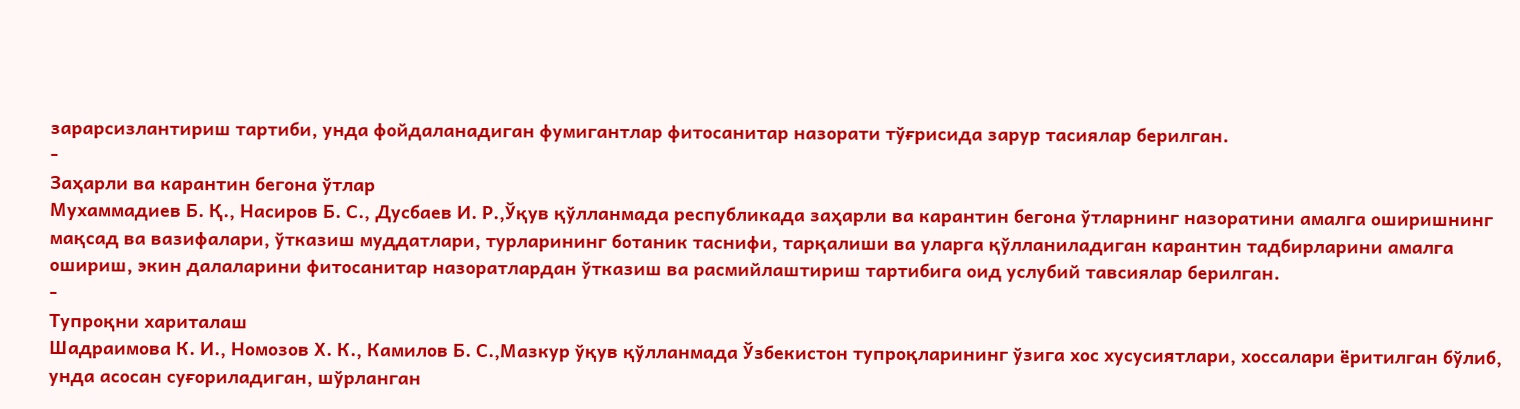зарарсизлантириш тартиби, унда фойдаланадиган фумигантлар фитосанитар назорати тўғрисида зарур тасиялар берилган.
-
Заҳарли ва карантин бегона ўтлар
Мухаммадиев Б. Қ., Насиров Б. С., Дусбаев И. Р.,Ўқув қўлланмада республикада заҳарли ва карантин бегона ўтларнинг назоратини амалга оширишнинг мақсад ва вазифалари, ўтказиш муддатлари, турларининг ботаник таснифи, тарқалиши ва уларга қўлланиладиган карантин тадбирларини амалга ошириш, экин далаларини фитосанитар назоратлардан ўтказиш ва расмийлаштириш тартибига оид услубий тавсиялар берилган.
-
Тупроқни хариталаш
Шадраимова К. И., Номозов Х. К., Камилов Б. С.,Мазкур ўқув қўлланмада Ўзбекистон тупроқларининг ўзига хос хусусиятлари, хоссалари ёритилган бўлиб, унда асосан суғориладиган, шўрланган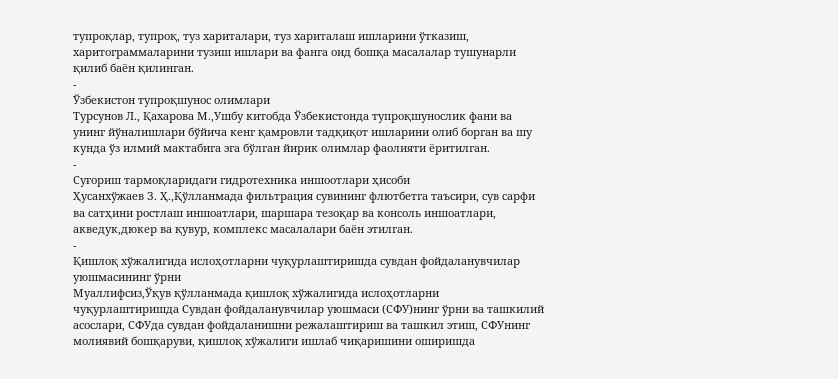тупроқлар, тупроқ, туз хариталари, туз хариталаш ишларини ўтказиш, харитограммаларини тузиш ишлари ва фанга оид бошқа масалалар тушунарли қилиб баён қилинган.
-
Ўзбекистон тупроқшунос олимлари
Турсунов Л., Қахарова М.,Ушбу китобда Ўзбекистонда тупроқшунослик фани ва унинг йўналишлари бўйича кенг қамровли тадқиқот ишларини олиб борган ва шу кунда ўз илмий мактабига эга бўлган йирик олимлар фаолияти ёритилган.
-
Суғориш тармоқларидаги гидротехника иншоотлари ҳисоби
Ҳусанхўжаев З. Ҳ.,Қўлланмада фильтрация сувининг флютбетга таъсири, сув сарфи ва сатҳини ростлаш иншоатлари, шаршара тезоқар ва консоль иншоатлари, акведук,дюкер ва қувур, комплекс масалалари баён этилган.
-
Қишлоқ хўжалигида ислоҳотларни чуқурлаштиришда сувдан фойдаланувчилар уюшмасининг ўрни
Муаллифсиз,Ўқув қўлланмада қишлоқ хўжалигида ислоҳотларни чуқурлаштиришда Сувдан фойдаланувчилар уюшмаси (СФУ)нинг ўрни ва ташкилий асослари, СФУда сувдан фойдаланишни режалаштириш ва ташкил этиш, СФУнинг молиявий бошқаруви, қишлоқ хўжалиги ишлаб чиқаришини оширишда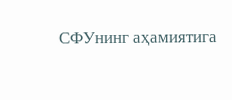СФУнинг аҳамиятига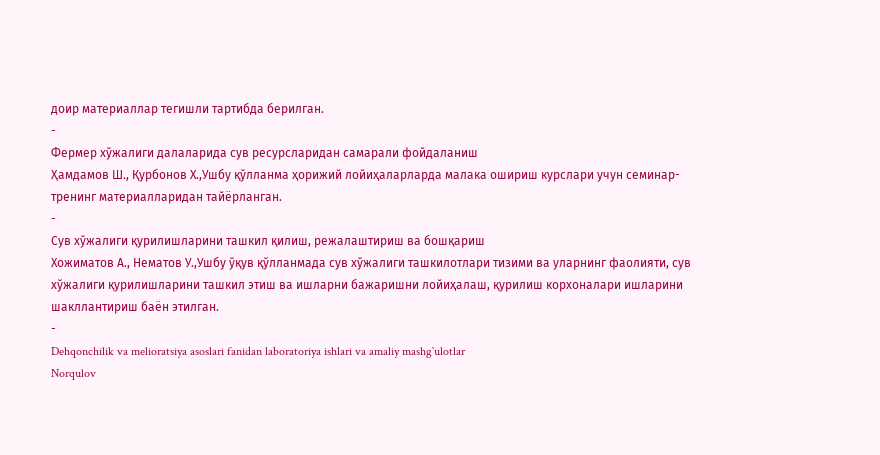доир материаллар тегишли тартибда берилган.
-
Фермер хўжалиги далаларида сув ресурсларидан самарали фойдаланиш
Ҳамдамов Ш., Қурбонов Х.,Ушбу қўлланма ҳорижий лойиҳаларларда малака ошириш курслари учун семинар-тренинг материалларидан тайёрланган.
-
Сув хўжалиги қурилишларини ташкил қилиш, режалаштириш ва бошқариш
Хожиматов А., Нематов У.,Ушбу ўқув қўлланмада сув хўжалиги ташкилотлари тизими ва уларнинг фаолияти, сув хўжалиги қурилишларини ташкил этиш ва ишларни бажаришни лойиҳалаш, қурилиш корхоналари ишларини шакллантириш баён этилган.
-
Dehqonchilik va melioratsiya asoslari fanidan laboratoriya ishlari va amaliy mashg`ulotlar
Norqulov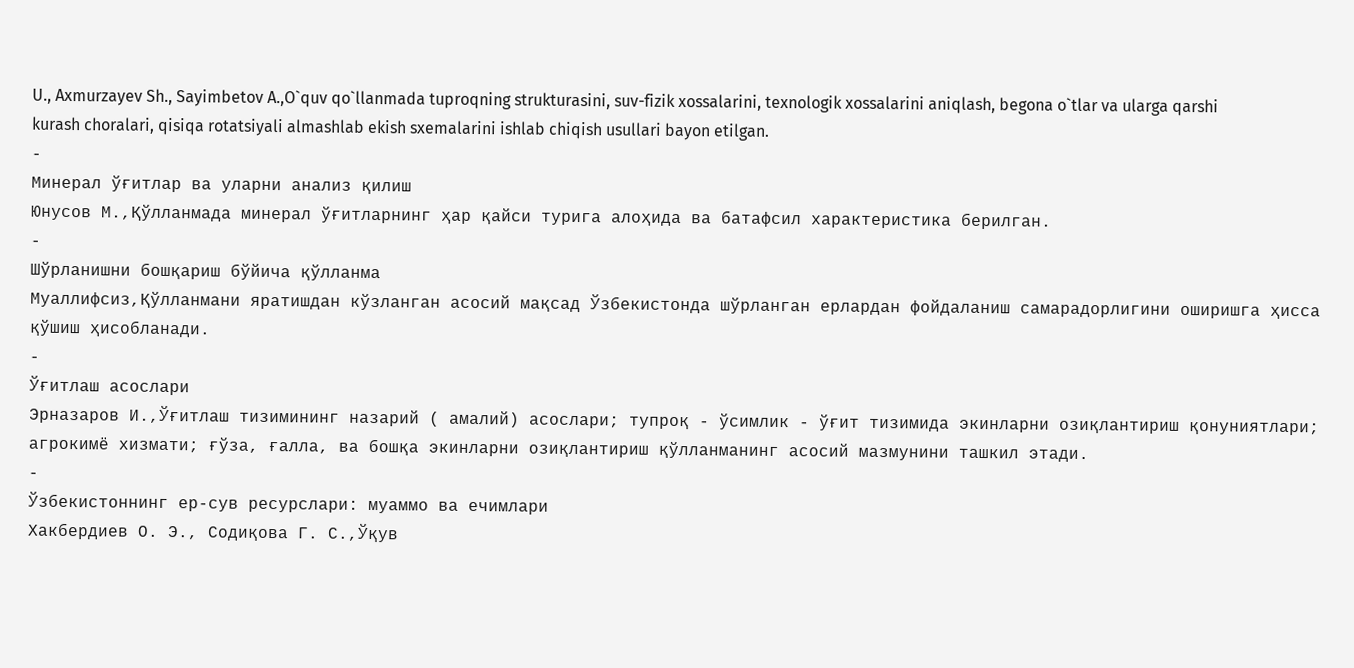U., Axmurzayev Sh., Sayimbetov A.,O`quv qo`llanmada tuproqning strukturasini, suv-fizik xossalarini, texnologik xossalarini aniqlash, begona o`tlar va ularga qarshi kurash choralari, qisiqa rotatsiyali almashlab ekish sxemalarini ishlab chiqish usullari bayon etilgan.
-
Минерал ўғитлар ва уларни анализ қилиш
Юнусов М.,Қўлланмада минерал ўғитларнинг ҳар қайси турига алоҳида ва батафсил характеристика берилган.
-
Шўрланишни бошқариш бўйича қўлланма
Муаллифсиз,Қўлланмани яратишдан кўзланган асосий мақсад Ўзбекистонда шўрланган ерлардан фойдаланиш самарадорлигини оширишга ҳисса қўшиш ҳисобланади.
-
Ўғитлаш асослари
Эрназаров И.,Ўғитлаш тизимининг назарий ( амалий) асослари; тупроқ - ўсимлик - ўғит тизимида экинларни озиқлантириш қонуниятлари; агрокимё хизмати; ғўза, ғалла, ва бошқа экинларни озиқлантириш қўлланманинг асосий мазмунини ташкил этади.
-
Ўзбекистоннинг ер-сув ресурслари: муаммо ва ечимлари
Хакбердиев О. Э., Содиқова Г. С.,Ўқув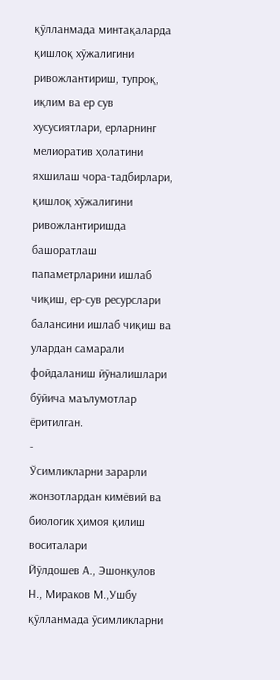қўлланмада минтақаларда қишлоқ хўжалигини ривожлантириш, тупроқ, иқлим ва ер сув хусусиятлари, ерларнинг мелиоратив ҳолатини яхшилаш чора-тадбирлари, қишлоқ хўжалигини ривожлантиришда башоратлаш папаметрларини ишлаб чиқиш, ер-сув ресурслари балансини ишлаб чиқиш ва улардан самарали фойдаланиш йўналишлари бўйича маълумотлар ёритилган.
-
Ўсимликларни зарарли жонзотлардан кимёвий ва биологик ҳимоя қилиш воситалари
Йўлдошев А., Эшонқулов Н., Мираков М.,Ушбу қўлланмада ўсимликларни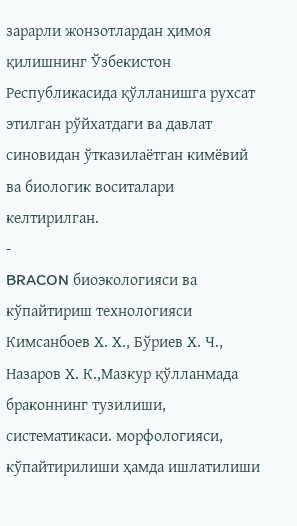зарарли жонзотлардан ҳимоя қилишнинг Ўзбекистон Республикасида қўлланишга рухсат этилган рўйхатдаги ва давлат синовидан ўтказилаётган кимёвий ва биологик воситалари келтирилган.
-
BRACON биоэкологияси ва кўпайтириш технологияси
Кимсанбоев Х. Х., Бўриев Х. Ч., Назаров Х. К.,Мазкур қўлланмада браконнинг тузилиши, систематикаси. морфологияси, кўпайтирилиши ҳамда ишлатилиши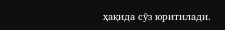ҳақида сўз юритилади.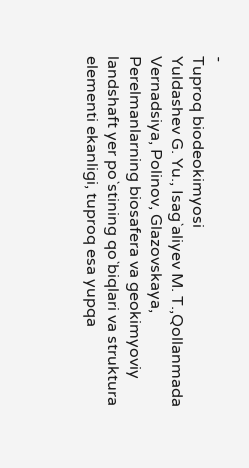-
Tuproq biodeokimyosi
Yuldashev G. Yu., Isag`aliyev M. T.,Qollanmada Vernadsiya, Polinov, Glazovskaya, Perelmanlarning biosafera va geokimyoviy landshaft yer po`stining qo`biqlari va struktura elementi ekanligi, tuproq esa yupqa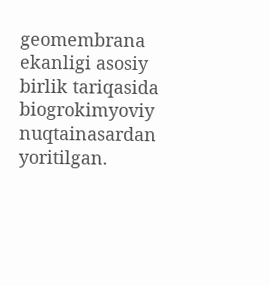geomembrana ekanligi asosiy birlik tariqasida biogrokimyoviy nuqtainasardan yoritilgan.